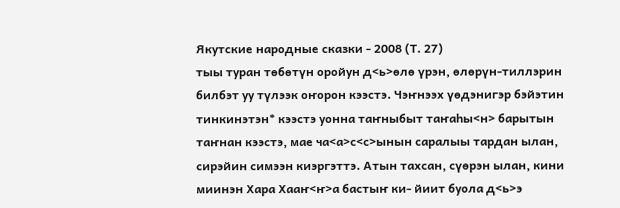Якутские народные сказки - 2008 (Т. 27)
тыы туран төбөтүн оройун д<ь>өлө үрэн, өлөрүн-тиллэрин билбэт уу түлээк оҥорон кээстэ. Чэҥнээх үөдэнигэр бэйэтин тинкинэтэн* кээстэ уонна таҥныбыт таҥаһы<н> барытын таҥнан кээстэ, мае ча<а>с<с>ынын саралыы тардан ылан, сирэйин симээн киэргэттэ. Атын тахсан, сүөрэн ылан, кини миинэн Хара Хааҥ<ҥ>а бастыҥ ки- йиит буола д<ь>э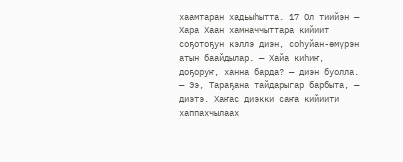хаамтаран хадьыһытта. 17 Ол тиийэн — Хара Хаан хамначчыттара кийиит соҕотоҕун кэллэ диэн, соһуйан-өмүрэн атын баайдылар. — Хайа киһиҥ, доҕоруҥ, ханна барда? — диэн буолла. — Ээ, Тараҕана тайдарыгар барбыта, — диэтэ. Хаҥас диэкки саҥа кийиити хаппахчылаах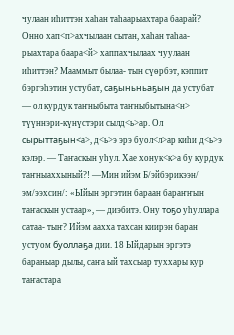чулаан иһиттэн хаһан таһаарыахтара баарай? Онно хап<п>ахчылаан сытан, хаһан таһаа- рыахтара баара<й> хаппахчылаах чуулаан иһиттэн? Мааммыт былаа- тын сүөрбэт, кэппит бэргэһэтин устубат, саҕыньньаҕын да устубат — ол курдук таҥныбыта таҥныбытына<н> түүннэри-күнүстэри сылд<ь>ар. Ол сырыттаҕын<а>, д<ь>э эрэ буол<л>ар киһи д<ь>э кэлэр. — Таҥаскын уһул. Хае хонук<к>а бу курдук таҥныаххыный?! —Мин ийэм Б/эйбэрикээн/ эм/ээхсин/: «Ыйын эргэтин бараан бараҥҥын таҥаскын устаар», — диэбитэ. Ону тоҕо уһуллара сатаа- тыҥ? Ийэм аахха тахсан киирэн баран устуом буоллаҕа дии. 18 Ыйдарын эргэтэ бараныар дылы, саҥа ый тахсыар туххары кур таҥастара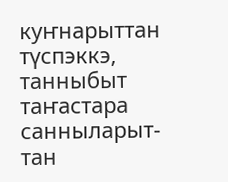куҥнарыттан түспэккэ, танныбыт таҥастара санныларыт- тан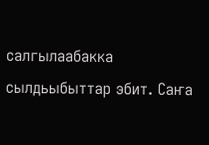салгылаабакка сылдьыбыттар эбит. Саҥа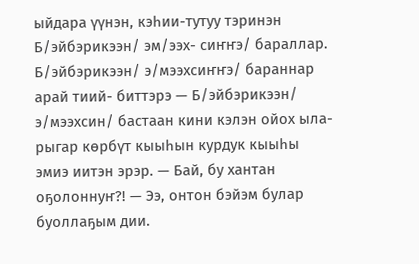ыйдара үүнэн, кэһии-тутуу тэринэн Б/эйбэрикээн/ эм/ээх- сиҥҥэ/ бараллар. Б/эйбэрикээн/ э/мээхсиҥҥэ/ бараннар арай тиий- биттэрэ — Б/эйбэрикээн/ э/мээхсин/ бастаан кини кэлэн ойох ыла- рыгар көрбүт кыыһын курдук кыыһы эмиэ иитэн эрэр. — Бай, бу хантан оҕолоннуҥ?! — Ээ, онтон бэйэм булар буоллаҕым дии.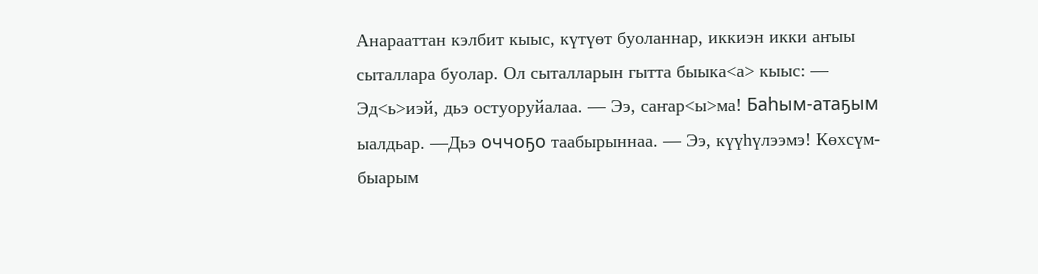Анарааттан кэлбит кыыс, күтүөт буоланнар, иккиэн икки аҥыы сыталлара буолар. Ол сыталларын гытта быыка<а> кыыс: — Эд<ь>иэй, дьэ остуоруйалаа. — Ээ, саҥар<ы>ма! Баһым-атаҕым ыалдьар. —Дьэ оччоҕо таабырыннаа. — Ээ, күүһүлээмэ! Көхсүм-быарым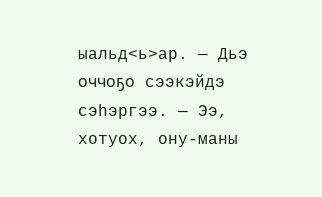ыальд<ь>ар. — Дьэ оччоҕо сээкэйдэ сэһэргээ. — Ээ, хотуох, ону-маны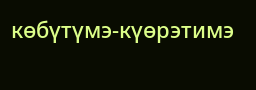көбүтүмэ-күөрэтимэ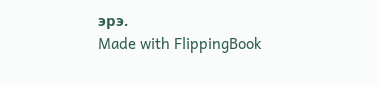эрэ.
Made with FlippingBook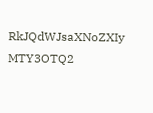RkJQdWJsaXNoZXIy MTY3OTQ2